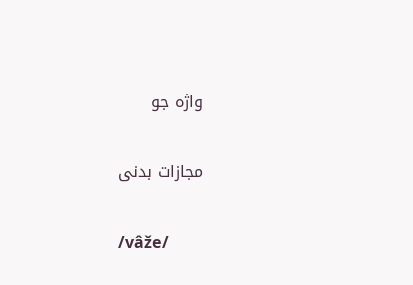واژه جو

مجازات بدنی

/vâže/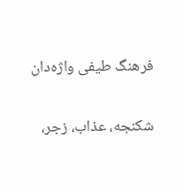فرهنگ طیفی واژه‌دان

شکنجه، عذاب، زجر،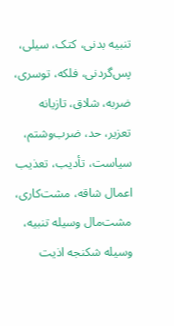تنبیه بدنی، کتک، سیلی، پس‌گردنی، فلکه، توسری، ضربه، شلاق، تازیانه تعزیر، حد، ضرب‌وشتم، سیاست، تأدیب، تعذیب اعمال شاقه، مشت‌کاری، مشت‌مال وسیله تنبیه، وسیله شکنجه اذیت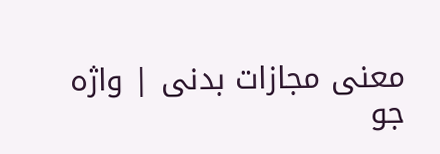معنی مجازات بدنی | واژه جو